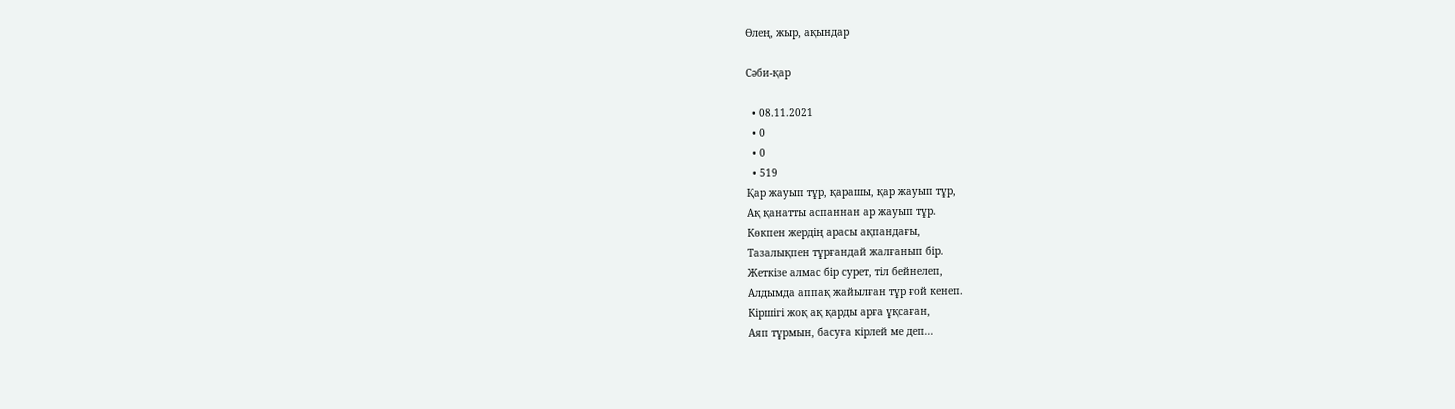Өлең, жыр, ақындар

Сәби-қар

  • 08.11.2021
  • 0
  • 0
  • 519
Қар жауып тұр, қарашы, қар жауып тұр,
Ақ қанатты аспаннан ар жауып тұр.
Көкпен жердің арасы ақпандағы,
Тазалықпен тұрғандай жалғанып бір.
Жеткізе алмас бір сурет, тіл бейнелеп,
Алдымда аппақ жайылған тұр ғой кенеп.
Кіршігі жоқ ақ қарды арға ұқсаған,
Аяп тұрмын, басуға кірлей ме деп...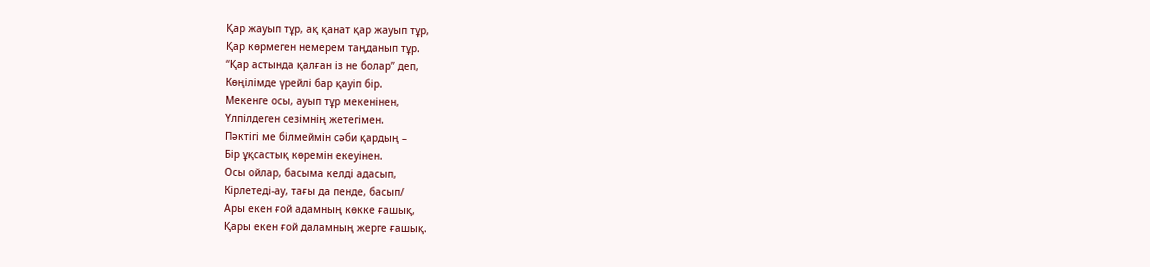Қар жауып тұр, ақ қанат қар жауып тұр,
Қар көрмеген немерем таңданып тұр.
“Қар астында қалған із не болар” деп,
Көңілімде үрейлі бар қауіп бір.
Мекенге осы, ауып тұр мекенінен,
Үлпілдеген сезімнің жетегімен.
Пәктігі ме білмеймін сәби қардың –
Бір ұқсастық көремін екеуінен.
Осы ойлар, басыма келді адасып,
Кірлетеді-ау, тағы да пенде, басып/
Ары екен ғой адамның көкке ғашық,
Қары екен ғой даламның жерге ғашық.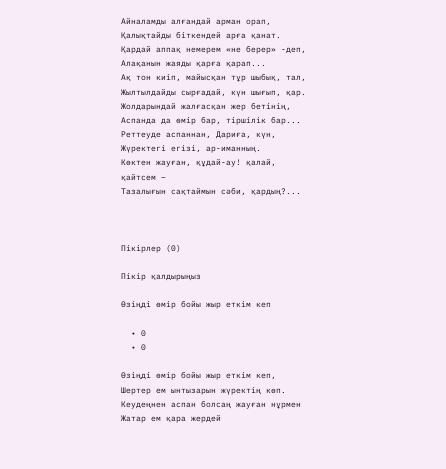Айналамды алғандай арман орап,
Қалықтайды біткендей арға қанат.
Қардай аппақ немерем «не берер» -деп,
Алақанын жаяды қарға қарап...
Ақ тон киіп, майысқан тұр шыбық, тал,
Жылтылдайды сырғадай, күн шығып, қар.
Жолдарындай жалғасқан жер бетінің,
Аспанда да өмір бар, тіршілік бар...
Реттеуде аспаннан, Дариға, күн,
Жүректегі егізі, ар-иманның.
Көктен жауған, құдай-ау! қалай, қайтсем –
Тазалығын сақтаймын сәби, қардың?...



Пікірлер (0)

Пікір қалдырыңыз

Өзіңді өмір бойы жыр еткім кеп

  • 0
  • 0

Өзіңді өмір бойы жыр еткім кеп,
Шертер ем ынтызарын жүректің көп.
Кеудеңнен аспан болсаң жауған нұрмен
Жатар ем қара жердей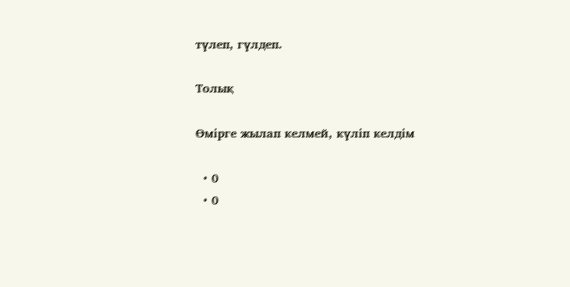түлеп, гүлдеп.

Толық

Өмірге жылап келмей, күліп келдім

  • 0
  • 0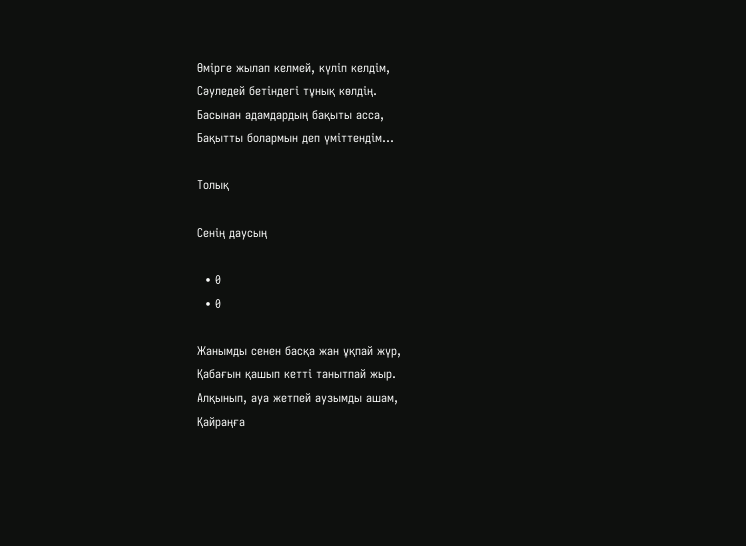Өмірге жылап келмей, күліп келдім,
Сәуледей бетіндегі тұнық көлдің.
Басынан адамдардың бақыты асса,
Бақытты болармын деп үміттендім...

Толық

Сенің даусың

  • 0
  • 0

Жанымды сенен басқа жан ұқпай жүр,
Қабағын қашып кетті танытпай жыр.
Алқынып, ауа жетпей аузымды ашам,
Қайраңға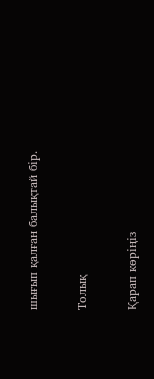шығып қалған балықтай бір.

Толық

Қарап көріңіз